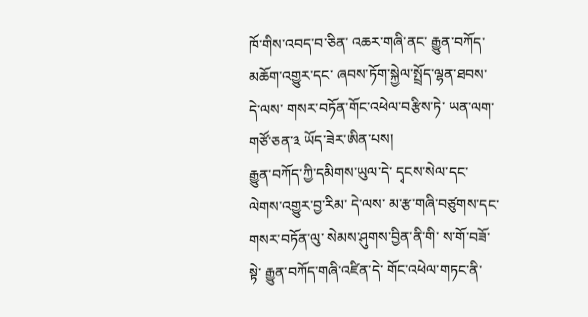ཁོ་གིས་འབད་བ་ཅིན་ འཆར་གཞི་ནང་ རྒྱུན་བཀོད་མཆོག་འགྱུར་དང་ ཞབས་ཏོག་སྐྱེལ་སྤྲོད་ལྷན་ཐབས་ དེ་ལས་ གསར་བཏོན་གོང་འཕེལ་བརྩིས་ཏེ་ ཡན་ལག་གཙོ་ཅན་༣ ཡོད་ཟེར་ཨིན་པས།
རྒྱུན་བཀོད་ཀྱི་དམིགས་ཡུལ་དེ་ དྭངས་སེལ་དང་ ལེགས་འགྱུར་བྱ་རིམ་ དེ་ལས་ མ་རྩ་གཞི་བཙུགས་དང་ གསར་བཏོན་ལུ་ སེམས་ཤུགས་བྱིན་ནི་གི་ ས་གོ་བཟོ་སྟེ་ རྒྱུན་བཀོད་གཞི་འཛིན་དེ་ གོང་འཕེལ་གཏང་ནི་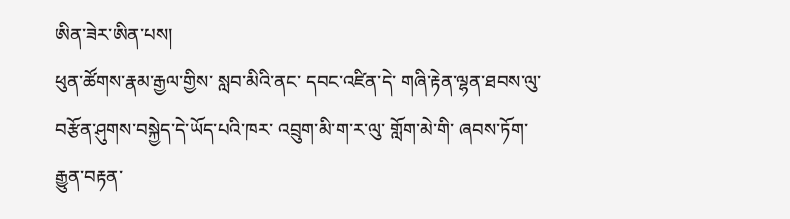ཨིན་ཟེར་ཨིན་པས།
ཕུན་ཚོགས་རྣམ་རྒྱལ་གྱིས་ སླབ་མིའི་ནང་ དབང་འཛིན་དེ་ གཞི་རྟེན་ལྷན་ཐབས་ལུ་ བརྩོན་ཤུགས་བསྐྱེད་དེ་ཡོད་པའི་ཁར་ འབྲུག་མི་ག་ར་ལུ་ གློག་མེ་གི་ ཞབས་ཏོག་རྒྱུན་བརྟན་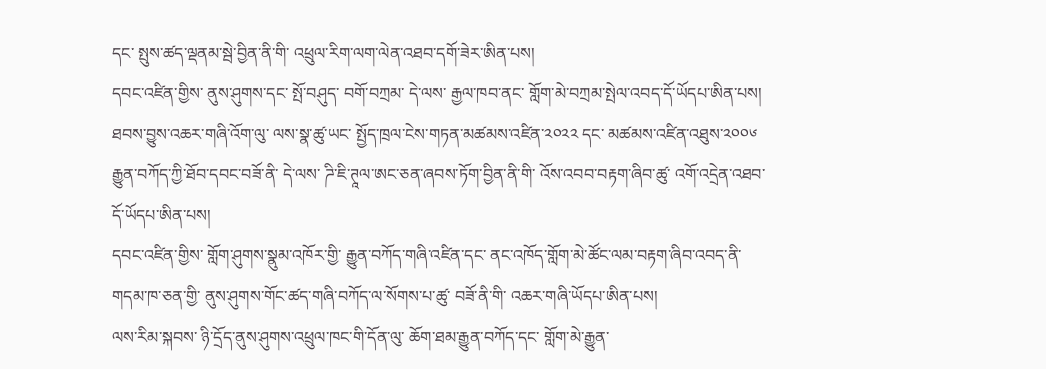དང་ སྤུས་ཚད་ལྡནམ་སྦེ་བྱིན་ནི་གི་ འཕྲུལ་རིག་ལག་ལེན་འཐབ་དགོ་ཟེར་ཨིན་པས།
དབང་འཛིན་གྱིས་ ནུས་ཤུགས་དང་ སྤོ་བཤུད་ བགོ་བཀྲམ་ དེ་ལས་ རྒྱལ་ཁབ་ནང་ གློག་མེ་བཀྲམ་སྤེལ་འབད་དོ་ཡོདཔ་ཨིན་པས།
ཐབས་བྱུས་འཆར་གཞི་འོག་ལུ་ ལས་སྣ་ཚུ་ཡང་ སྤྱོད་ཁྲལ་ངེས་གཏན་མཚམས་འཛིན་༢༠༢༢ དང་ མཚམས་འཛིན་འཐུས་༢༠༠༦ རྒྱུན་བཀོད་ཀྱི་ཐོབ་དབང་བཟོ་ནི་ དེ་ལས་ ཌི་ཇི་ཊཱལ་ཨང་ཅན་ཞབས་ཏོག་བྱིན་ནི་གི་ འོས་འབབ་བརྟག་ཞིབ་ཚུ་ འགོ་འདྲེན་འཐབ་དོ་ཡོདཔ་ཨིན་པས།
དབང་འཛིན་གྱིས་ གློག་ཤུགས་སྣུམ་འཁོར་གྱི་ རྒྱུན་བཀོད་གཞི་འཛིན་དང་ ནང་འཁོད་གློག་མེ་ཚོང་ལམ་བརྟག་ཞིབ་འབད་ནི་ གདམ་ཁ་ཅན་གྱི་ ནུས་ཤུགས་གོང་ཚད་གཞི་བཀོད་ལ་སོགས་པ་ཚུ་ བཟོ་ནི་གི་ འཆར་གཞི་ཡོདཔ་ཨིན་པས།
ལས་རིམ་སྐབས་ ཉི་དྲོད་ནུས་ཤུགས་འཕྲུལ་ཁང་གི་དོན་ལུ་ ཆོག་ཐམ་རྒྱུན་བཀོད་དང་ གློག་མེ་རྒྱུན་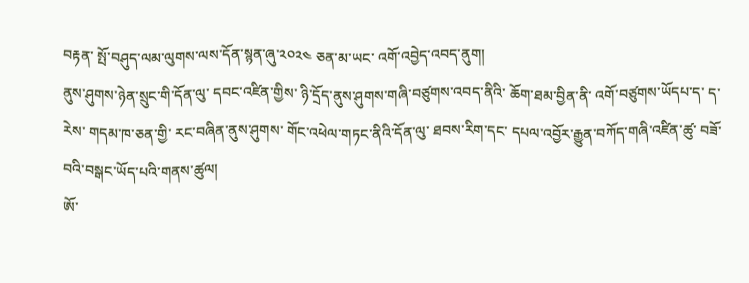བརྟན་ སྤོ་བཤུད་ལམ་ལུགས་ལས་དོན་སྙན་ཞུ་༢༠༢༤ ཅན་མ་ཡང་ འགོ་འབྱེད་འབད་ནུག།
ནུས་ཤུགས་ཉེན་སྲུང་གི་དོན་ལུ་ དབང་འཛིན་གྱིས་ ཉི་དྲོད་ནུས་ཤུགས་གཞི་བཙུགས་འབད་ནིའི་ ཆོག་ཐམ་བྱིན་ནི་ འགོ་བཙུགས་ཡོདཔ་ད་ ད་རེས་ གདམ་ཁ་ཅན་གྱི་ རང་བཞིན་ནུས་ཤུགས་ གོང་འཕེལ་གཏང་ནིའི་དོན་ལུ་ ཐབས་རིག་དང་ དཔལ་འབྱོར་རྒྱུན་བཀོད་གཞི་འཛིན་ཚུ་ བཟོ་བའི་བསྒང་ཡོད་པའི་གནས་ཚུལ།
ཨོ་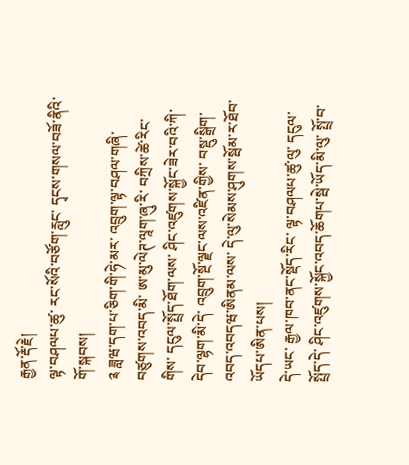རྒྱན་རྡོ་རྗེ།
ལྟ་བཤལཔ་ཚུ་ རང་སོའི་བཙོག་རླུང་ དྭངས་གསལ་བཟོ་ནིའི་གོ་སྐབས།
༉ ཟླཝ་དག་པ་ཅིག་གི་ཧེ་མར་ འབྲུག་ལྟ་བཤལ་གཞི་བཙུགས་འབད་མི་ ཨ་མུ་ལེཊ་ལཱག་ཞུ་རི་ བཀྲིས་ཚེ་རིང་གིས་ དངུལ་སྤྲོད་ཐོག་ལས་ ཤིང་འཛུགས་སྐྱོང་ཟེར་བའི་ཀི་དེབ་ལྷག་མི་དེ་ འབྲུག་སྔོ་ལྗང་ལས་འཛིན་གྱིས་ བསྡུ་སྒྲིག་འབད་འབདཝ་ཨིནམ་ལས་ དེ་ལུ་སེམས་ཤུགས་སྦོམ་ར་ཐོབ་ཡོདཔ་ཨིན་པས།
དེ་ཡང་ རྒྱལ་ཁབ་ནང་སྡོད་རིང་ ལྟ་བཤལཔ་ཚུ་ལུ་ དངུལ་སྤྲོད་དེ་ ཤིང་འཛུགས་སྐྱོང་འབད་ཆོགཔ་སྦེ་ཡོད་མི་ལུ་ སྤྲོ་བ་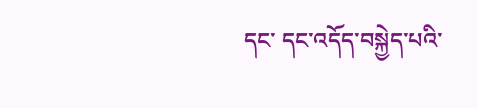དང་ དང་འདོད་བསྐྱེད་པའི་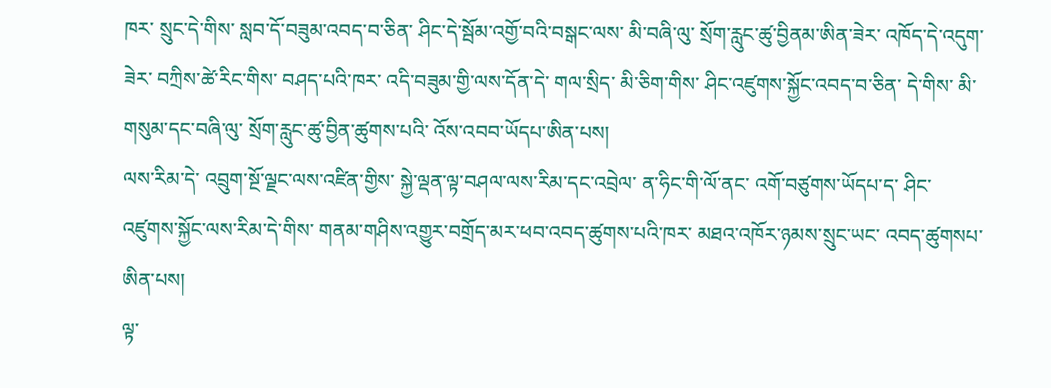ཁར་ སྲུང་དེ་གིས་ སླབ་དོ་བཟུམ་འབད་བ་ཅིན་ ཤིང་དེ་སྦོམ་འགྱོ་བའི་བསྒང་ལས་ མི་བཞི་ལུ་ སྲོག་རླུང་ཚུ་བྱིནམ་ཨིན་ཟེར་ འཁོད་དེ་འདུག་ཟེར་ བཀྲིས་ཚེ་རིང་གིས་ བཤད་པའི་ཁར་ འདི་བཟུམ་གྱི་ལས་དོན་དེ་ གལ་སྲིད་ མི་ཅིག་གིས་ ཤིང་འཛུགས་སྐྱོང་འབད་བ་ཅིན་ དེ་གིས་ མི་གསུམ་དང་བཞི་ལུ་ སྲོག་རླུང་ཚུ་བྱིན་ཚུགས་པའི་ འོས་འབབ་ཡོདཔ་ཨིན་པས།
ལས་རིམ་དེ་ འབྲུག་སྔོ་ལྗང་ལས་འཛིན་གྱིས་ སྐྱེ་ལྡན་ལྟ་བཤལ་ལས་རིམ་དང་འབྲེལ་ ན་ཧིང་གི་ལོ་ནང་ འགོ་བཙུགས་ཡོདཔ་ད་ ཤིང་འཛུགས་སྐྱོང་ལས་རིམ་དེ་གིས་ གནམ་གཤིས་འགྱུར་བགྲོད་མར་ཕབ་འབད་ཚུགས་པའི་ཁར་ མཐའ་འཁོར་ཉམས་སྲུང་ཡང་ འབད་ཚུགསཔ་ཨིན་པས།
ལྟ་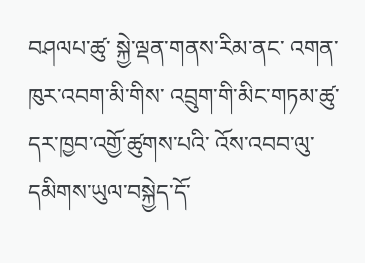བཤལཔ་ཚུ་ སྐྱེ་ལྡན་གནས་རིམ་ནང་ འགན་ཁུར་འབག་མི་གིས་ འབྲུག་གི་མིང་གཏམ་ཚུ་ དར་ཁྱབ་འགྱོ་ཚུགས་པའི་ འོས་འབབ་ལུ་ དམིགས་ཡུལ་བསྐྱེད་དོ་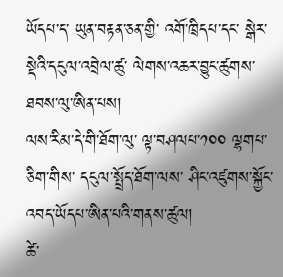ཡོདཔ་ད་ ཡུན་བརྟན་ཅན་གྱི་ འགོ་ཁྲིདཔ་དང་ སྒེར་སྡེའི་དངུལ་འབྲེལ་ཚུ་ ལེགས་འཆར་བྱུང་ཚུགས་ཐབས་ལུ་ཨིན་པས།
ལས་རིམ་དེ་གི་ཐོག་ལུ་ ལྟ་བཤལཔ་༡༠༠ ལྷགཔ་ཅིག་གིས་ དངུལ་སྤྲོད་ཐོག་ལས་ ཤིང་འཛུགས་སྐྱོང་འབད་ཡོདཔ་ཨིན་པའི་གནས་ཚུལ།
ཚེ་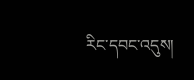རིང་དབང་འདུས།